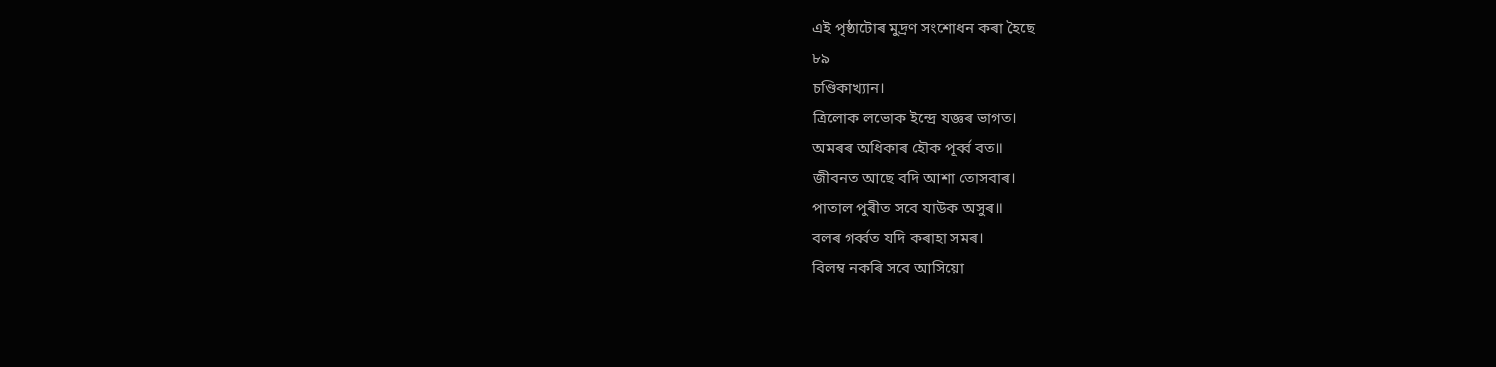এই পৃষ্ঠাটোৰ মুদ্ৰণ সংশোধন কৰা হৈছে
৮৯
চণ্ডিকাখ্যান।
ত্ৰিলোক লভোক ইন্দ্ৰে যজ্ঞৰ ভাগত।
অমৰৰ অধিকাৰ হৌক পূৰ্ব্ব বত॥
জীবনত আছে বদি আশা তোসবাৰ।
পাতাল পুৰীত সবে যাউক অসুৰ॥
বলৰ গৰ্ব্বত যদি কৰাহা সমৰ।
বিলম্ব নকৰি সবে আসিয়ো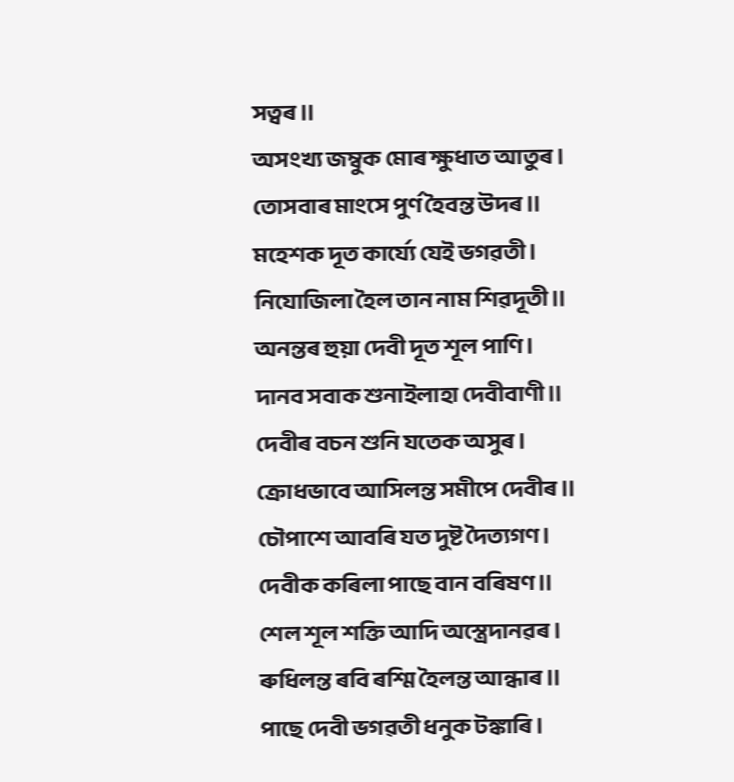সত্বৰ॥
অসংখ্য জম্বুক মোৰ ক্ষুধাত আতুৰ।
তোসবাৰ মাংসে পুৰ্ণ হৈবন্ত উদৰ॥
মহেশক দূত কাৰ্য্যে যেই ভগৱতী।
নিযোজিলা হৈল তান নাম শিৱদূতী॥
অনন্তৰ হুয়া দেবী দূত শূল পাণি।
দানব সবাক শুনাইলাহা দেবীবাণী॥
দেবীৰ বচন শুনি যতেক অসুৰ।
ক্ৰোধভাবে আসিলন্ত সমীপে দেবীৰ॥
চৌপাশে আবৰি যত দুষ্ট দৈত্যগণ।
দেবীক কৰিলা পাছে বান বৰিষণ॥
শেল শূল শক্তি আদি অস্ত্ৰেদানৱৰ।
ৰুধিলন্ত ৰবি ৰশ্মি হৈলন্ত আন্ধাৰ॥
পাছে দেবী ভগৱতী ধনুক টঙ্কাৰি।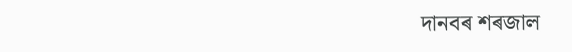দানবৰ শৰজাল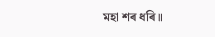মহা শৰ ধৰি॥